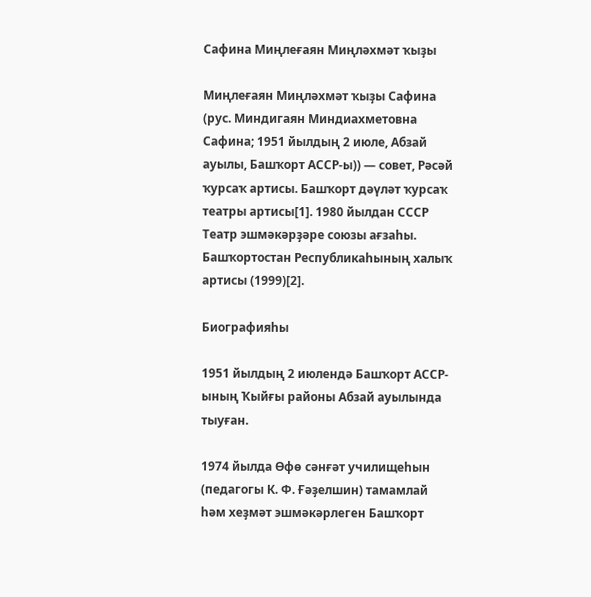Сафина Миңлеғаян Миңләхмәт ҡыҙы

Миңлеғаян Миңләхмәт ҡыҙы Сафина (рус. Миндигаян Миндиахметовна Сафина; 1951 йылдың 2 июле, Абзай ауылы, Башҡорт АССР-ы)) — совет, Рәсәй ҡурсаҡ артисы. Башҡорт дәүләт ҡурсаҡ театры артисы[1]. 1980 йылдан СССР Театр эшмәкәрҙәре союзы ағзаһы. Башҡортостан Республикаһының халыҡ артисы (1999)[2].

Биографияһы

1951 йылдың 2 июлендә Башҡорт АССР-ының Ҡыйғы районы Абзай ауылында тыуған.

1974 йылда Өфө сәнғәт училищеһын (педагогы К. Ф. Ғәҙелшин) тамамлай һәм хеҙмәт эшмәкәрлеген Башҡорт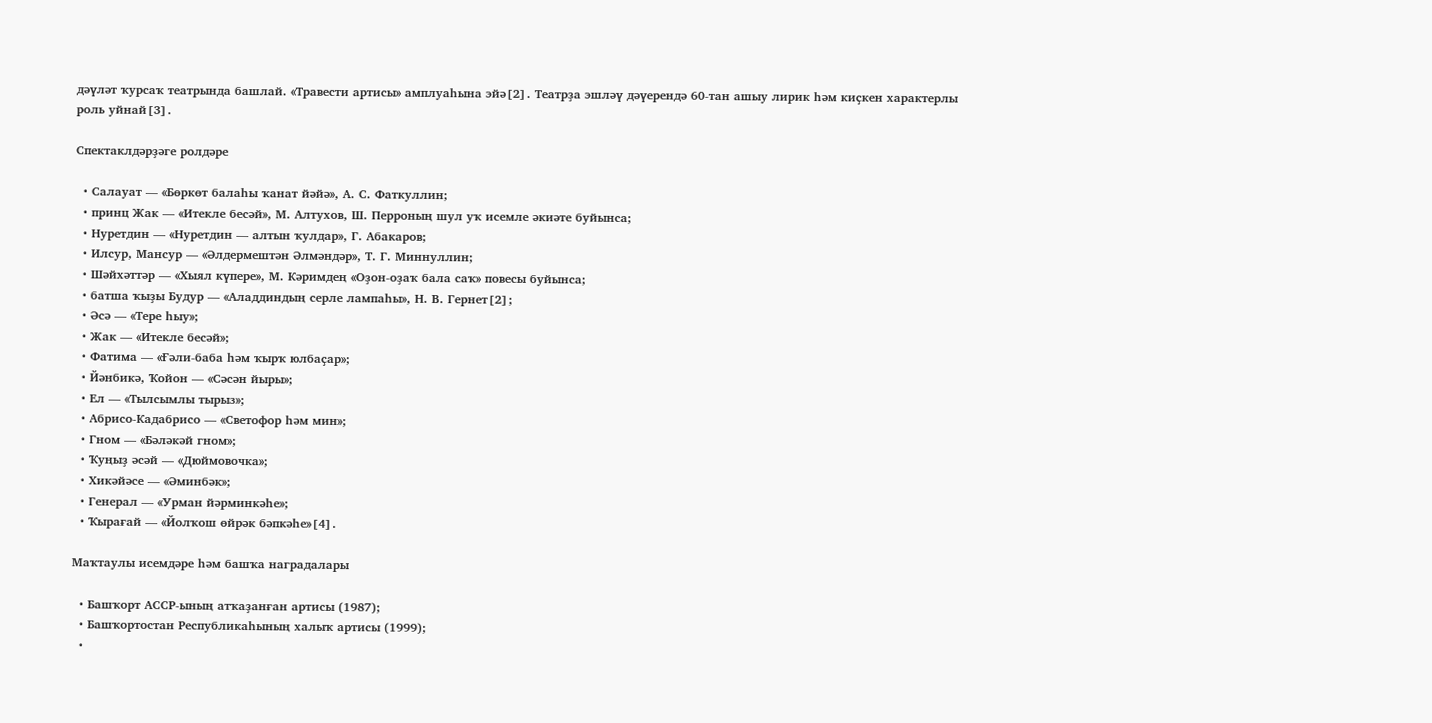дәүләт ҡурсаҡ театрында башлай. «Травести артисы» амплуаһына эйә[2]. Театрҙа эшләү дәүерендә 60-тан ашыу лирик һәм киҫкен характерлы роль уйнай[3].

Спектаклдәрҙәге ролдәре

  • Салауат — «Бөркөт балаһы ҡанат йәйә», А. С. Фаткуллин;
  • принц Жак — «Итекле бесәй», М. Алтухов, Ш. Перроның шул уҡ исемле әкиәте буйынса;
  • Нуретдин — «Нуретдин — алтын ҡулдар», Г. Абакаров;
  • Илсур, Мансур — «Әлдермештән Әлмәндәр», Т. Г. Миннуллин;
  • Шәйхәттәр — «Хыял күпере», М. Кәримдең «Оҙон-оҙаҡ бала саҡ» повесы буйынса;
  • батша ҡыҙы Будур — «Аладдиндың серле лампаһы», Н. В. Гернет[2];
  • Әсә — «Тере һыу»;
  • Жак — «Итекле бесәй»;
  • Фатима — «Ғәли-баба һәм ҡырҡ юлбаҫар»;
  • Йәнбикә, Ҡойон — «Сәсән йыры»;
  • Ел — «Тылсымлы тырыз»;
  • Абрисо-Кадабрисо — «Светофор һәм мин»;
  • Гном — «Бәләкәй гном»;
  • Ҡуңыҙ әсәй — «Дюймовочка»;
  • Хикәйәсе — «Әминбәк»;
  • Генерал — «Урман йәрминкәһе»;
  • Ҡырағай — «Йолҡош өйрәк бәпкәһе»[4].

Маҡтаулы исемдәре һәм башҡа наградалары

  • Башҡорт АССР-ының атҡаҙанған артисы (1987);
  • Башҡортостан Республикаһының халыҡ артисы (1999);
  •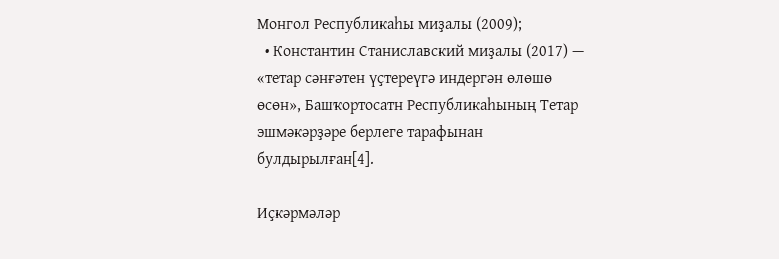Монгол Республикаһы миҙалы (2009);
  • Константин Станиславский миҙалы (2017) — «тетар сәнғәтен үҫтереүгә индергән өлөшө өсөн», Башҡортосатн Республикаһының Тетар эшмәкәрҙәре берлеге тарафынан булдырылған[4].

Иҫкәрмәләр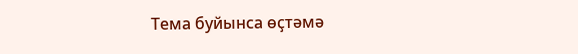Тема буйынса өҫтәмә